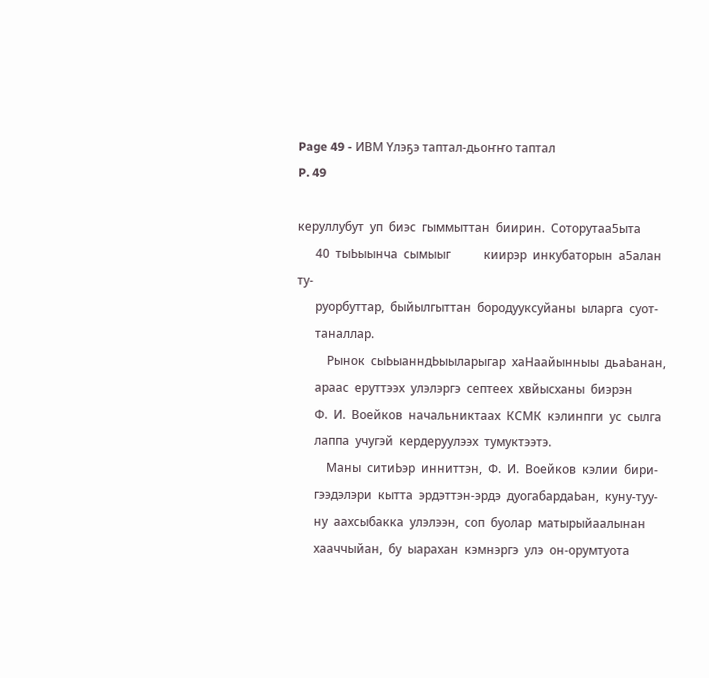Page 49 - ИВМ Үлэҕэ таптал-дьоҥҥо таптал
P. 49

керуллубут  уп  биэс  гыммыттан  биирин.  Соторутаа5ыта
      40  тыЬыынча  сымыыг           киирэр  инкубаторын  а5алан  ту-
      руорбуттар,  быйылгыттан  бородууксуйаны  ыларга  суот-
      таналлар.
          Рынок  сыЬыанндЬыыларыгар  хаНаайынныы  дьаЬанан,
      араас  еруттээх  улэлэргэ  септеех  хвйысханы  биэрэн
      Ф.  И.  Воейков  начальниктаах  КСМК  кэлинпги  ус  сылга
      лаппа  учугэй  кердеруулээх  тумуктээтэ.
          Маны  ситиЬэр  инниттэн,  Ф.  И.  Воейков  кэлии  бири-
      гээдэлэри  кытта  эрдэттэн-эрдэ  дуогабардаЬан,  куну-туу-
      ну  аахсыбакка  улэлээн,  соп  буолар  матырыйаалынан
      хааччыйан,  бу  ыарахан  кэмнэргэ  улэ  он-орумтуота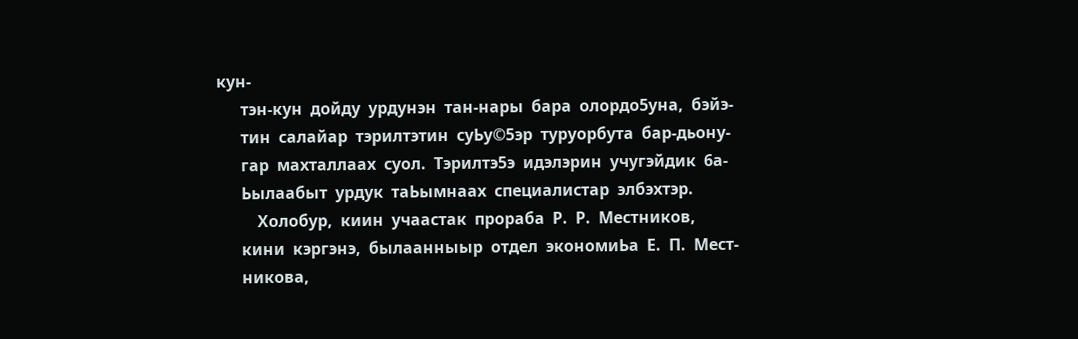кун-
      тэн-кун  дойду  урдунэн  тан-нары  бара  олордо5уна,  бэйэ-
      тин  салайар  тэрилтэтин  суЬу©5эр  туруорбута  бар-дьону-
      гар  махталлаах  суол.  Тэрилтэ5э  идэлэрин  учугэйдик  6а-
      Ьылаабыт  урдук  таЬымнаах  специалистар  элбэхтэр.
          Холобур,  киин  учаастак  прораба  Р.  Р.  Местников,
      кини  кэргэнэ,  былаанныыр  отдел  экономиЬа  Е.  П.  Мест-
      никова,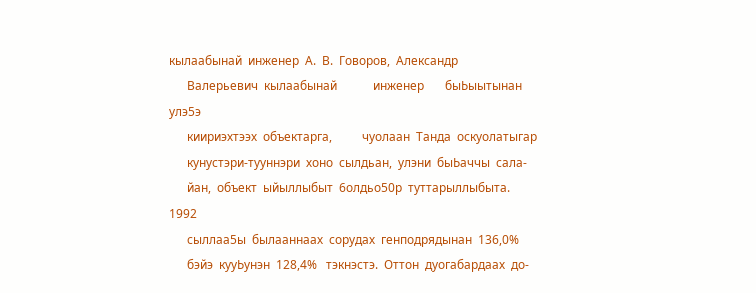кылаабынай  инженер  А.  В.  Говоров,  Александр
      Валерьевич  кылаабынай            инженер       быЬыытынан  улэ5э
      киириэхтээх  объектарга,          чуолаан  Танда  оскуолатыгар
      кунустэри-тууннэри  хоно  сылдьан,  улэни  быЬаччы  сала-
      йан,  объект  ыйыллыбыт  6олдьо50р  туттарыллыбыта. 1992
      сыллаа5ы  былааннаах  сорудах  генподрядынан  136,0%
      бэйэ  кууЬунэн  128,4%   тэкнэстэ.  Оттон  дуогабардаах  до-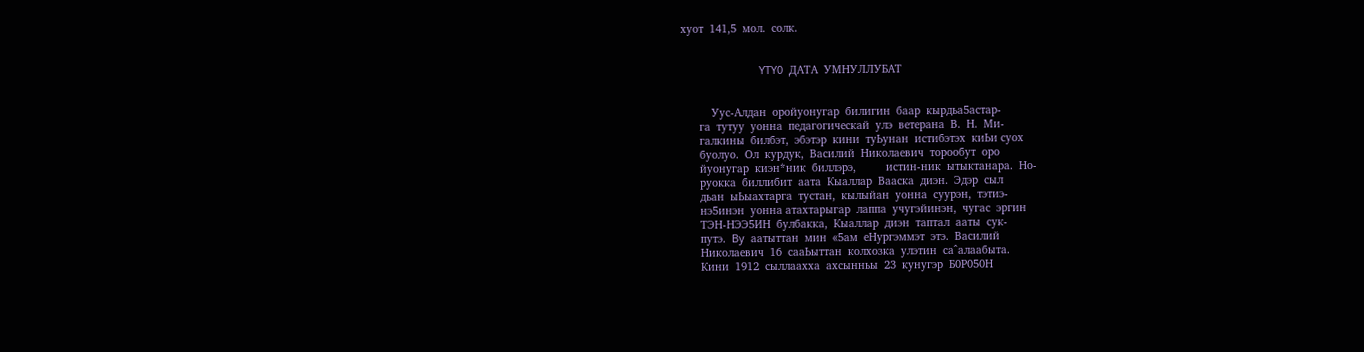хуот  141,5  мол.  солк.


                          YTY0  ДАТА  УМНУЛЛУБАТ


          Уус-Алдан  оройуонугар  билигин  баар  кырдьа5астар-
      га  тутуу  уонна  педагогическай  улэ  ветерана  В.  Н.  Ми-
      галкины  билбэт,  эбэтэр  кини  туЬунан  истибэтэх  киЬи суох
      буолуо.  Ол  курдук,  Василий  Николаевич  торообут  оро
      йуонугар  киэн*ник  биллэрэ,          истин-ник  ытыктанара.  Но-
      руокка  биллибит  аата  Кыаллар  Вааска  диэн.  Эдэр  сыл
      дьан  ыЬыахтарга  тустан,  кылыйан  уонна  суурэн,  тэтиэ-
      нэ5инэн  уонна атахтарыгар  лаппа  учугэйинэн,  чугас  эргин
      ТЭН-НЭЭ5ИН  булбакка,  Кыаллар  диэн  таптал  ааты  сук-
      путэ.  By  аатыттан  мин  «5ам  еНургэммэт  этэ.  Василий
      Николаевич  16  сааЬыттан  колхозка  улэтин  са^алаабыта.
      Кини  1912  сыллаахха  ахсынньы  23  кунугэр  Б0Р050Н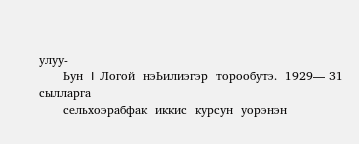улуу-
      Ьун  I  Логой  нэЬилиэгэр  торообутэ.  1929— 31  сылларга
      сельхоэрабфак  иккис  курсун  уорэнэн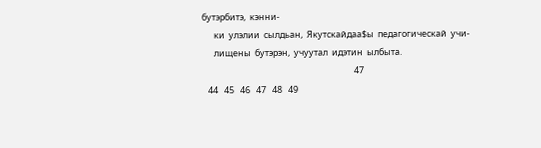бутэрбитэ,  кэнни-
      ки  улэлии  сылдьан,  Якутскайдаа$ы  педагогическай  учи-
      лищены  бутэрэн,  учуутал  идэтин  ылбыта.
                                                                            47
   44   45   46   47   48   49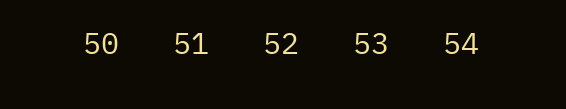50   51   52   53   54